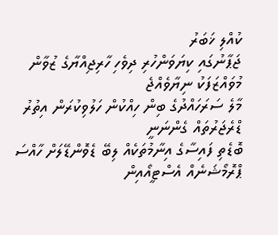ކުއްލި ޚަބަރު
ޖަޕާނުގައި ކިޔަވަންހުރި ދިވެހި ހާރިޖިއްޔާގެ ޒުވާން މުވައްޒަފަކު ނިޔާވެއްޖެ
މާލެ ސަރަހައްދުގެ ބިން ހިއްކުން ހަލުވިކުރަން އިތުރު ޑްރެޖަރުތައް ގެންނަނީ
ބޮޑެތި ފައިސާގެ އިނާމުތަކެއް ލިބޭ ޑެވޮންޑޭލަށް ހާއްސަ ޕްރޮމޯޝަނެއް އެސްޓީއޯއިން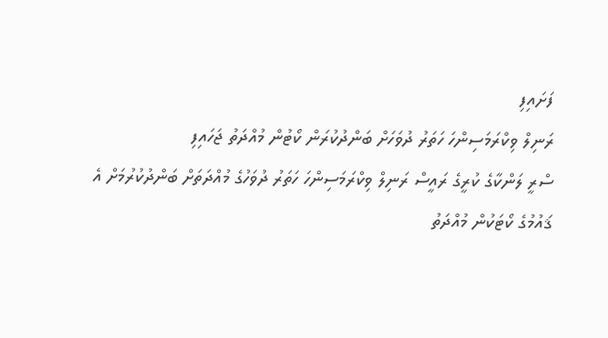ފަށައިފި
ރަނިލް ވިކްރަމަސިންހަ ހަތަރު ދުވަހަށް ބަންދުކުރަން ކޯޓުން މުއްދަތު ޖަހައިފި
ސްރީ ލަންކާގެ ކުރީގެ ރައީސް ރަނިލް ވިކްރަމަސިންހަ ހަތަރު ދުވަހުގެ މުއްދަތަށް ބަންދުކުރުމަށް އެ ޤައުމުގެ ކޯޓަކުން މުއްދަތު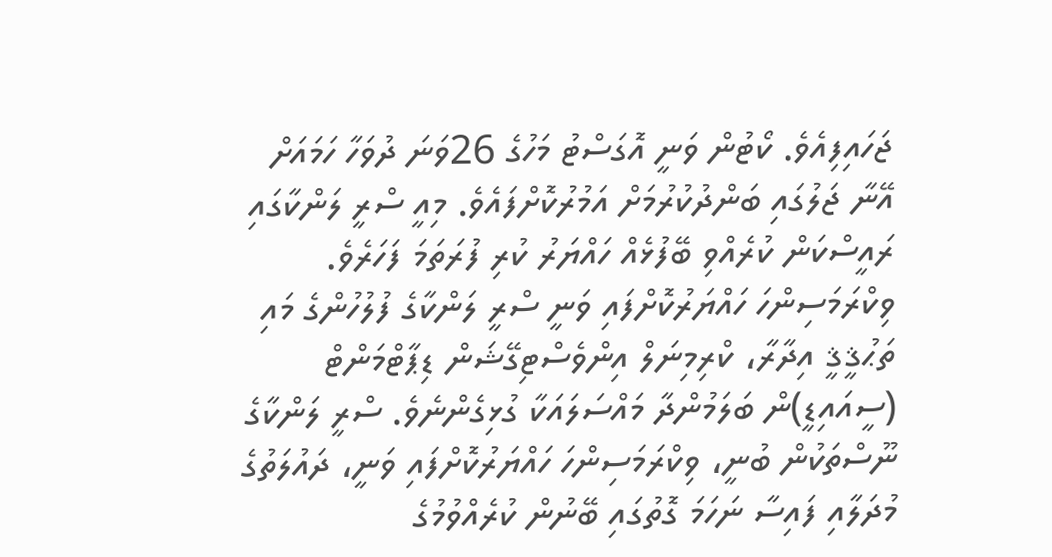ޖަހައިފިއެވެ. ކޯޓުން ވަނީ އޮގަސްޓު މަހުގެ 26ވަނަ ދުވަހާ ހަމައަށް އޭނާ ޖަލުގައި ބަންދުކުރުމަށް އަމުރުކޮށްފައެވެ. މިއީ ސްރީ ލަންކާގައި ރައީސްކަން ކުރެއްވި ބޭފުޅެއް ހައްޔަރު ކުރި ފުރަތަމަ ފަހަރެވެ.
ވިކްރަމަސިންހަ ހައްޔަރުކޮށްފައި ވަނީ ސްރީ ލަންކާގެ ފުލުހުންގެ މައި ތަޙުޤީޤީ އިދާރާ، ކްރިމިނަލް އިންވެސްޓިގޭޝަން ޑިޕާޓްމަންޓް (ސީއައިޑީ)ން ބަލަމުންދާ މައްސަލައަކާ ގުޅިގެންނެވެ. ސްރީ ލަންކާގެ ނޫސްތަކުން ބުނީ، ވިކްރަމަސިންހަ ހައްޔަރުކޮށްފައި ވަނީ، ދައުލަތުގެ މުދަލާއި ފައިސާ ނަހަމަ ގޮތުގައި ބޭނުން ކުރެއްވުމުގެ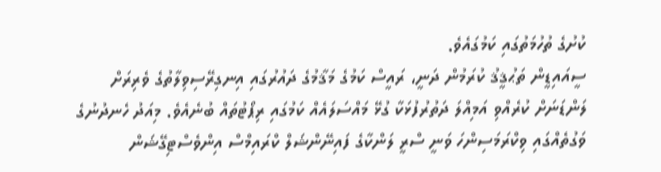ކުށުގެ ތުހުމަތުގައި ކަމުގައެވެ.
ސީއައިޑީން ތަޙުޤީޤު ކުރަމުން ދަނީ، ރައީސް ކަމުގެ މަޤާމުގެ ދައުރުގައި އިނގިރޭސިވިލާތުގެ ވެރިރަށް ލަންޑަނަށް ކުރެއްވި އަމިއްލަ ދަތުރުފުޅަކާ ގުޅޭ މައްސަލައެއް ކަމުގައި ރިޕޯޓުތައް ބުނެއެވެ. މިއަދު ހެނދުނުގެ ވަގުތެއްގައި ވިކްރަމަސިންހަ ވަނީ ސްރީ ލަންކާގެ ފައިނޭންޝަލް ކްރައިމްސް އިންވެސްޓިގޭޝަން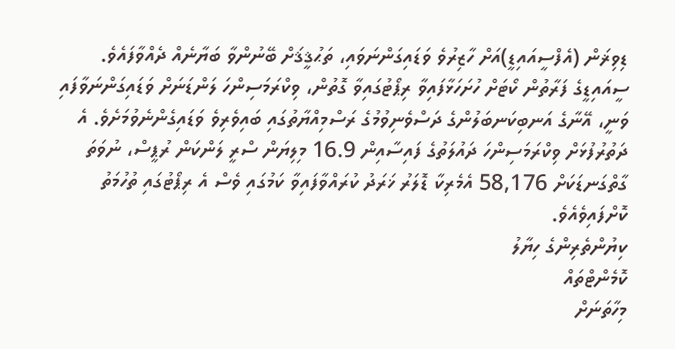ޑިވިޜަން (އެފްސީއައިޑީ)އަށް ހާޒިރުވެ ވަޑައިގަންނަވައި، ތަޙުޤީޤަށް ބޭނުންވާ ބަޔާނެއް ދެއްވާފައެވެ.
ސީއައިޑީގެ ފަރާތުން ކޯޓަށް ހުށަހަޅާފައިވާ ރިޕޯޓުގައިވާ ގޮތުން، ވިކްރަމަސިންހަ ލަންޑަނަށް ވަޑައިގަންނަވާފައި ވަނީ، އޭނާގެ އަނބިކަނބަލުންގެ ދަސްވެނިވުމުގެ ރަސްމިއްޔާތުގައި ބައިވެރިވެ ވަޑައިގެންނެވުމަށެވެ. އެ ދަތުރުފުޅަށް ވިކްރަމަސިންހަ ދައުލަތުގެ ފައިސާއިން 16.9 މިލިޔަން ސްރީ ލަންކަން ރުޕީސް، ނުވަތަ ގާތްގަނޑަކަށް 58,176 އެމެރިކާ ޑޮލަރު ޚަރަދު ކުރައްވާފައިވާ ކަމުގައި ވެސް އެ ރިޕޯޓުގައި ތުހުމަތު ކޮށްފައިވެއެވެ.
ކިޔުންތެރިންގެ ހިޔާލު
ކޮމެންޓްތައް
މިހާތަނަށް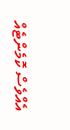އެއްވެސް ކޮމެންޓެއް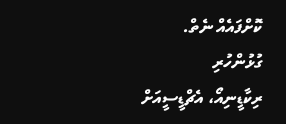ކޮށްފައެއް ނެތް.
ގުޅުންހުރި
ރިކާޑީނިއޯ، އެޗްޑީސީއަށް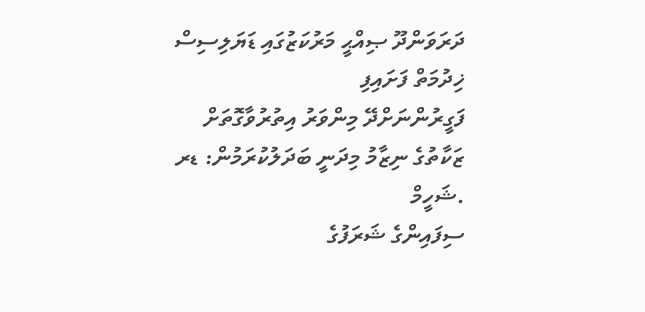ދަރަވަންދޫ ޞިއްޙީ މަރުކަޒުގައި ޑަޔަލިސިސް ޚިދުމަތް ފަށައިފި
ފަގީރުންނަށްދޭ މިންވަރު އިތުރުވާގޮތަށް ޒަކާތުގެ ނިޒާމު މިދަނީ ބަދަލުކުރަމުން: ޑރ .ޝަހީމް
ސިފައިންގެ ޝަރަފުގެ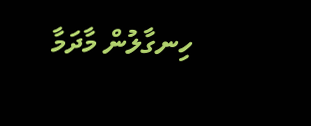ހިނގާލުން މާދަމާ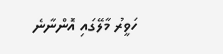ހަވީރު މާލޭގައި އޮންނާނެ